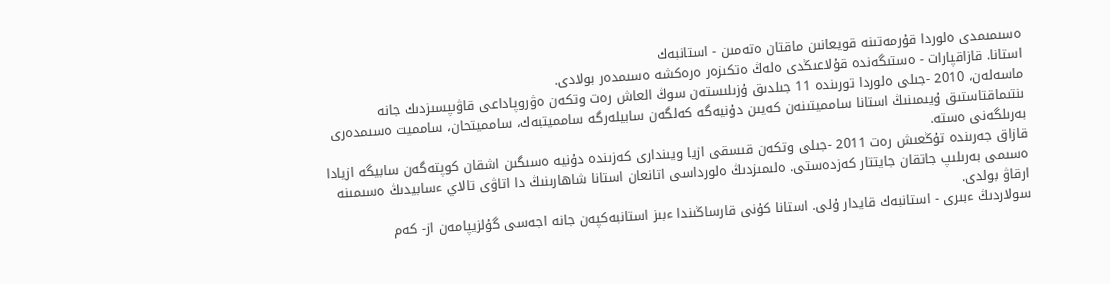ەسىمىمدى ەلوردا قۇرمەتىنە قويعانىن ماقتان ەتەمىن - استانبەك
استانا. قازاقپارات - ەستىگەندە قۇلاعىڭدى ەلەڭ ەتكىزەر ەرەكشە ەسىمدەر بولادى.
ماسەلەن، 2010 -جىلى ەلوردا تورىندە 11 جىلدىق ۇزىلىستەن سوڭ العاش رەت وتكەن ەۋروپاداعى قاۋىپسىزدىك جانە ىنتىماقتاستىق ۇيىمىنىڭ استانا سامميتىنەن كەيىن دۇنيەگە كەلگەن سابيلەرگە سامميتبەك، سامميتحان، سامميت ەسىمدەرى بەرىلگەنى ەستە.
قازاق جەرىندە تۇڭعىش رەت 2011 -جىلى وتكەن قىسقى ازيا ويىندارى كەزىندە دۇنيە ەسىگىن اشقان كوپتەگەن سابيگە ازيادا ەسىمى بەرىلىپ جاتقان جايتتار كەزدەستى. ەلىمىزدىڭ ەلورداسى اتانعان استانا شاھارىنىڭ دا اتاۋى تالاي ءسابيدىڭ ەسىمىنە ارقاۋ بولدى.
سولاردىڭ ءبىرى - استانبەك قايدار ۇلى. استانا كۇنى قارساڭىندا ءبىز استانبەكپەن جانە اجەسى گۇلزيپامەن از- كەم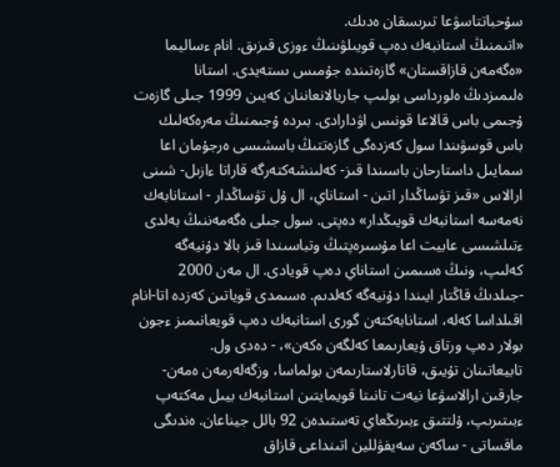سۇحباتتاسۋعا تىرىسقان ەدىك.
«اتىمنىڭ استانبەك دەپ قويىلۋىنىڭ ءوزى قىزىق. انام ءساليما «ەگەمەن قازاقستان» گازەتىندە جۇمىس ىستەيدى. استانا ەلىمىزدىڭ ەلورداسى بولىپ جاريالانعاننان كەيىن 1999 جىلى گازەت ۇجىمى باس قالاعا قونىس اۋدارادى. بىردە ۇجىمنىڭ مەرەكەلىك باس قوسۋىندا سول كەزدەگى گازەتتىڭ باسشىسى ەرجۇمان اعا سمايىل داستارحان باسىندا قىز- كەلىنشەكتەرگە قاراتا ءازىل- شىنى ارالاس «قىز تۋساڭدار اتىن - استاناي، ال ۇل تۋساڭدار - استانابەك نەمەسە استانبەك قويىڭدار» دەپتى. سول جىلى ەگەمەننىڭ بەلدى ءتىلشىسى عابيت اعا مۇسىرەپتىڭ وتباسىندا قىز بالا دۇنيەگە كەلىپ، ونىڭ ەسىمىن استاناي دەپ قويادى. ال مەن 2000 -جىلدىڭ قاڭتار ايىندا دۇنيەگە كەلدىم. ەسىمدى قوياتىن كەزدە اتا-انام اقىلداسا كەلە، استانابەكتەن گورى استانبەك دەپ قويعانىمىز ءجون بولار دەپ ورتاق ۇيعارىمعا كەلگەن ەكەن»، - دەدى ول.
تابيعاتىنان تۇيىق، قاتارلاستارىمەن بولماسا، وزگەلەرمەن ەمەن-جارقىن ارالاسۋعا نيەت تانىتا قويمايتىن استانبەك بيىل مەكتەپ ءبىتىرىپ، ۇلتتىق ءبىرىڭعاي تەستىدەن 92 بالل جيناعان. ەندىگى ماقساتى - ساكەن سەيفۋللين اتىنداعى قازاق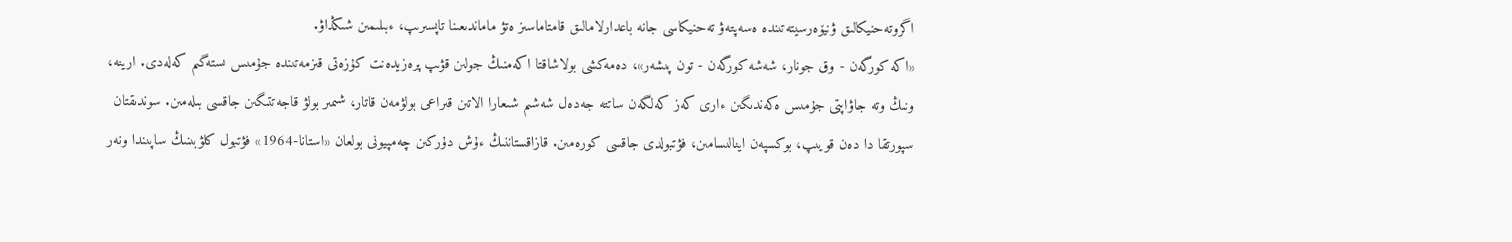اگروتەحنيكالىق ۋنيۆەرسيتەتىندە ەسەپتەۋ تەحنيكاسى جانە باعدارلامالىق قامتاماسىز ەتۋ ماماندىعىنا تاپسىرىپ، ءبىلىمىن شىڭداۋ.
«اكە كورگەن - وق جونار، شەشە كورگەن - تون پىشەر»، دەمەكشى بولاشاقتا اكەمنىڭ جولىن قۋىپ پرەزيدەنت كۇزەتى قىزمەتىندە جۇمىس ىستەگىم كەلەدى. ارينە، ونىڭ وتە جاۋاپتى جۇمىس ەكەندىگىن ءارى كەز كەلگەن ساتتە جەدەل شەشىم شىعارا الاتىن قىراعى بولۋمەن قاتار، شىمىر بولۋ قاجەتتىگىن جاقسى بىلەمىن. سوندىقتان سپورتقا دا دەن قويىپ، بوكسپەن اينالىسامىن، فۋتبولدى جاقسى كورەمىن. قازاقستاننىڭ ءۇش دۇركىن چەمپيونى بولعان «استانا-1964» فۋتبول كلۋبىنىڭ ساپىندا ونەر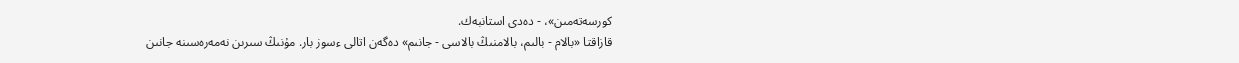كورسەتەمىن»، - دەدى استانبەك.
قازاقتا «بالام - بالىم، بالامنىڭ بالاسى - جانىم» دەگەن اتالى ءسوز بار. مۇنىڭ سىرىن نەمەرەسىنە جانىن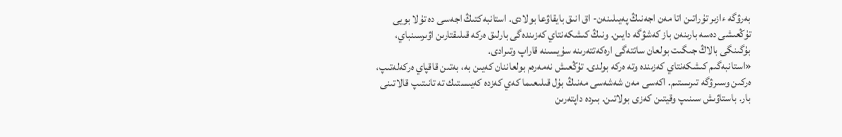بەرۋگە ءازىر تۇراتىن اتا مەن اجەنىڭ پەيىلىنەن- اق انىق بايقاۋعا بولادى. استانبەكتىڭ اجەسى دە تۇلا بويى تۇڭعىشى دەسە بارىنەن باز كەشۋگە دايىن. ونىڭ كىشكەنتاي كەزىندەگى بارلىق ەركە قىلىقتارىن اۋىرسىنباي، بۇگىنگى بالاڭ جىگىت بولعان ساتتەگى ارەكەتتەرىنە سۇيسىنە قاراپ وتىرادى.
«استانبەگىم كىشكەنتاي كەزىندە وتە ەركە بولدى. تۇڭعىش نەمەرەم بولعاننان كەيىن بە، بەتىن قاقپاي ەركەلەتىپ، ەركىن وسىرۋگە تىرىستىم. اكەسى مەن شەشەسى مەنىڭ بۇل قىلىعىما كەي كەزدە كەيىستىك تە تانىتىپ قالاتىنى بار. باستاۋىش سىنىپ وقيتىن كەزى بولاتىن. بىردە داپتەرىن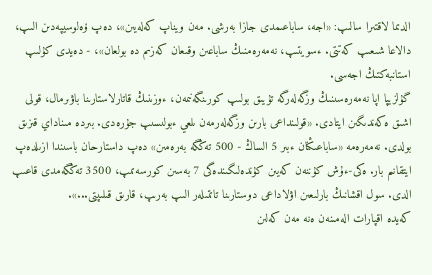الدىما لاقتىرا سالىپ: «اجە، ساباعىمدى جازا بەرشى. مەن ويناپ كەلەيىن»، دەپ ۆەلوسيپەدىن الىپ، دالاعا شىعىپ كەتتى. ءسويتىپ، نەمەرەمنىڭ ساباعىن وقىعان كەزىم دە بولعان»، - دەيدى كۇلىپ استانبەكتىڭ اجەسى.
گۇلزيپا اپا نەمەرەسىنىڭ وزگەلەرگە تۇيىق بولىپ كورىنگەنىمەن، ءوزىنىڭ قاتارلاستارىنا باۋىرمال، قولى اشىق ەكەندىگىن ايتادى. «قولىنداعى بارىن وزگەلەرمەن ىلعي ءبولىسىپ جۇرەدى. بىردە مىناداي قىزىق بولدى. نەمەرەمە «ساباعىڭنان ءبىر 5 الساڭ - 500 تەڭگە بەرەمىن» دەپ داستارحان باسىندا ازىلدەپ ايتقانىم بار. ەكى-ءۇش كۇننەن كەيىن كۇندەلىگىندەگى 7 بەسىن كورسەتىپ، 3500 تەڭگەمدى قاعىپ الدى. سول اقشانىڭ بارلىعىن اۋلاداعى دوستارىنا تاتتىلەر الىپ بەرىپ، قارىق قىلىپتى...».
كەيدە اقپارات الەمىنەن ەنە مەن كەلىن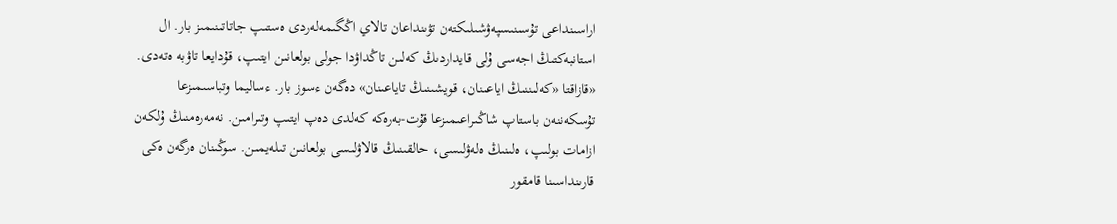اراسىنداعى تۇسىنىسپەۋشىلىكتەن تۋىنداعان تالاي اڭگىمەلەردى ەستىپ جاتاتىنىمىز بار. ال استانبەكتىڭ اجەسى ۇلى قايداردىڭ كەلىن تاڭداۋدا جولى بولعانىن ايتىپ، قۇدايعا تاۋبە ەتەدى.
«قازاقتا «كەلىننىڭ اياعىنان، قويشىنىڭ تاياعىنان» دەگەن ءسوز بار. ءساليما وتباسىمىزعا تۇسكەننەن باستاپ شاڭىراعىمىزعا قۇت-بەرەكە كەلدى دەپ ايتىپ وتىرامىن. نەمەرەمنىڭ ۇلكەن ازامات بولىپ، ەلىنىڭ ەلەۋلىسى، حالقىنىڭ قالاۋلىسى بولعانىن تىلەيمىن. سوڭىنان ەرگەن ەكى قارىنداسىنا قامقور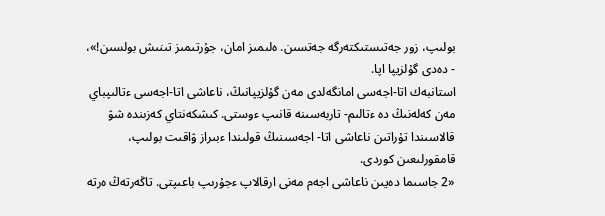بولىپ، زور جەتىستىكتەرگە جەتسىن. ەلىمىز امان، جۇرتىمىز تىنىش بولسىن!»، - دەدى گۇلزيپا اپا.
استانبەك اتا-اجەسى امانگەلدى مەن گۇلزيپانىڭ، ناعاشى اتا-اجەسى ءتالىپباي مەن كەلەنىڭ دە ءتالىم- تاربەسىنە قانىپ ءوستى. كىشكەنتاي كەزىندە شۋ قالاسىندا تۇراتىن ناعاشى اتا- اجەسىنىڭ قولىندا ءبىراز ۋاقىت بولىپ، قامقورلىعىن كوردى.
«2 جاسىما دەيىن ناعاشى اجەم مەنى ارقالاپ ءجۇرىپ باعىپتى. تاڭەرتەڭ ەرتە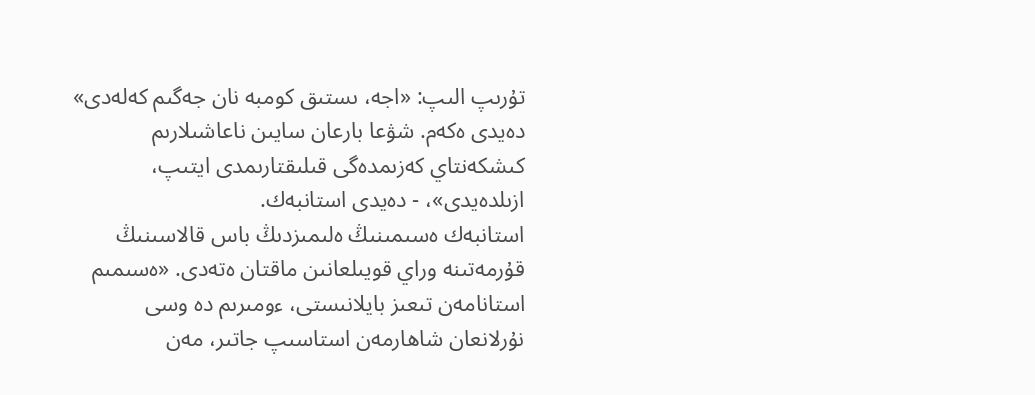تۇرىپ الىپ: «اجە، ىستىق كومبە نان جەگىم كەلەدى» دەيدى ەكەم. شۋعا بارعان سايىن ناعاشىلارىم كىشكەنتاي كەزىمدەگى قىلىقتارىمدى ايتىپ، ازىلدەيدى»، - دەيدى استانبەك.
استانبەك ەسىمىنىڭ ەلىمىزدىڭ باس قالاسىنىڭ قۇرمەتىنە وراي قويىلعانىن ماقتان ەتەدى. «ەسىمىم استانامەن تىعىز بايلانىستى، ءومىرىم دە وسى نۇرلانعان شاھارمەن استاسىپ جاتىر، مەن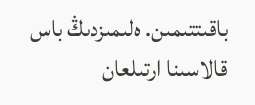باقىتتىمىن. ەلىمىزدىڭ باس قالاسىنا ارتىلعان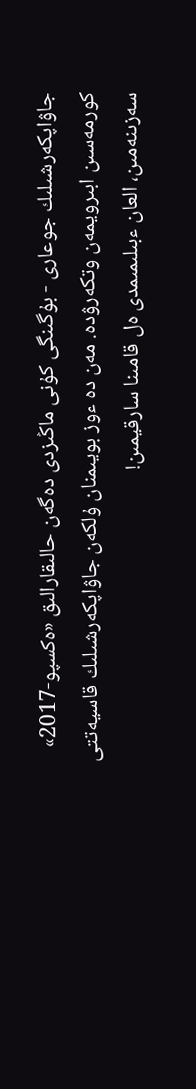جاۋاپكەرشىلىك جوعارى - بۇگىنگى كۇنى ماڭىزدى دەگەن حالىقارالىق «ەكسپو-2017» كورمەسىن ابىرويمەن وتكەرۋدە. مەن دە ءوز بويىمنان ۇلكەن جاۋاپكەرشىلىك قاسيەتتى سەزىنەمىن، العان ءبىلىمىمدى ەل قامىنا سارقيمىن!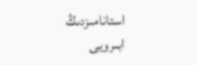استانامىزدىڭ ابىرويى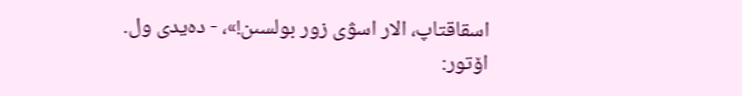اسقاقتاپ، الار اسۋى زور بولسىن!»، - دەيدى ول.
اۆتور: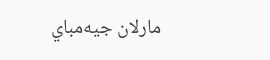مارلان جيەمباي